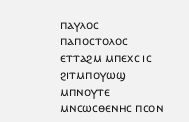ⲡⲁⲩⲗⲟⲥ ⲡⲁⲡⲟⲥⲧⲟⲗⲟⲥ ⲉⲧⲧⲁϩⲙ ⲙⲡⲉⲭⲥ ⲓⲥ ϩⲓⲧⲙⲡⲟⲩⲱϣ ⲙⲡⲛⲟⲩⲧⲉ ⲙⲛⲥⲱⲥⲑⲉⲛⲏⲥ ⲡⲥⲟⲛ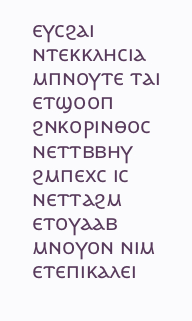ⲉⲩⲥϩⲁⲓ ⲛⲧⲉⲕⲕⲗⲏⲥⲓⲁ ⲙⲡⲛⲟⲩⲧⲉ ⲧⲁⲓ ⲉⲧϣⲟⲟⲡ ϩⲛⲕⲟⲣⲓⲛⲑⲟⲥ ⲛⲉⲧⲧⲃⲃⲏⲩ ϩⲙⲡⲉⲭⲥ ⲓⲥ ⲛⲉⲧⲧⲁϩⲙ ⲉⲧⲟⲩⲁⲁⲃ ⲙⲛⲟⲩⲟⲛ ⲛⲓⲙ ⲉⲧⲉⲡⲓⲕⲁⲗⲉⲓ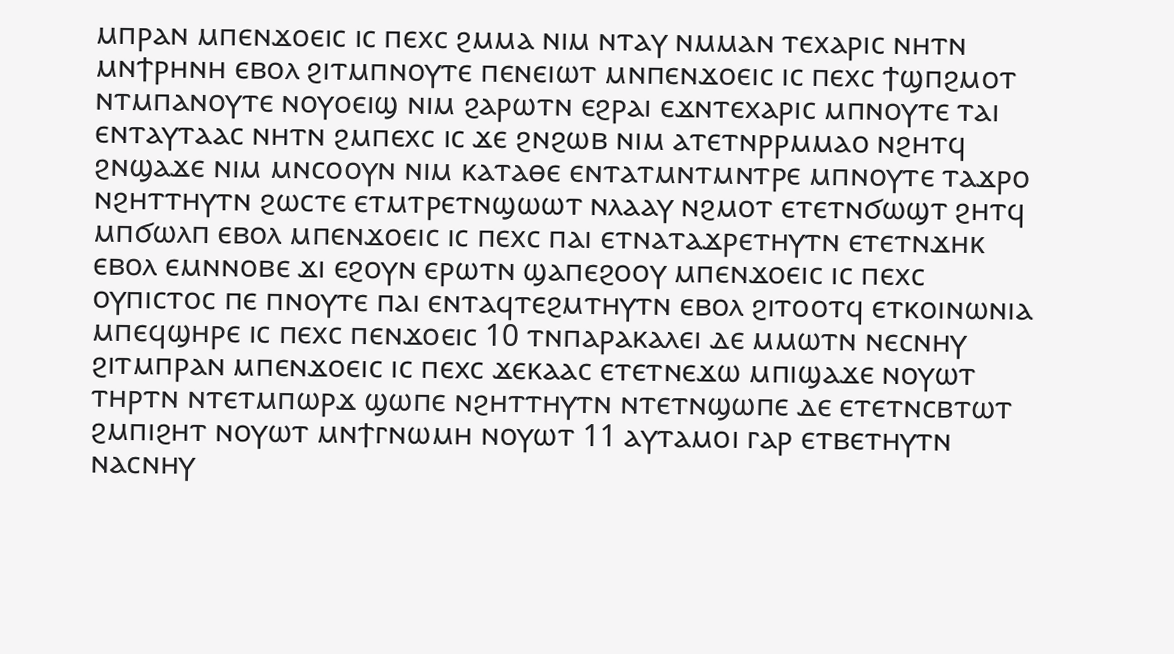ⲙⲡⲣⲁⲛ ⲙⲡⲉⲛϫⲟⲉⲓⲥ ⲓⲥ ⲡⲉⲭⲥ ϩⲙⲙⲁ ⲛⲓⲙ ⲛⲧⲁⲩ ⲛⲙⲙⲁⲛ ⲧⲉⲭⲁⲣⲓⲥ ⲛⲏⲧⲛ ⲙⲛϯⲣⲏⲛⲏ ⲉⲃⲟⲗ ϩⲓⲧⲙⲡⲛⲟⲩⲧⲉ ⲡⲉⲛⲉⲓⲱⲧ ⲙⲛⲡⲉⲛϫⲟⲉⲓⲥ ⲓⲥ ⲡⲉⲭⲥ ϯϣⲡϩⲙⲟⲧ ⲛⲧⲙⲡⲁⲛⲟⲩⲧⲉ ⲛⲟⲩⲟⲉⲓϣ ⲛⲓⲙ ϩⲁⲣⲱⲧⲛ ⲉϩⲣⲁⲓ ⲉϫⲛⲧⲉⲭⲁⲣⲓⲥ ⲙⲡⲛⲟⲩⲧⲉ ⲧⲁⲓ ⲉⲛⲧⲁⲩⲧⲁⲁⲥ ⲛⲏⲧⲛ ϩⲙⲡⲉⲭⲥ ⲓⲥ ϫⲉ ϩⲛϩⲱⲃ ⲛⲓⲙ ⲁⲧⲉⲧⲛⲣⲣⲙⲙⲁⲟ ⲛϩⲏⲧϥ ϩⲛϣⲁϫⲉ ⲛⲓⲙ ⲙⲛⲥⲟⲟⲩⲛ ⲛⲓⲙ ⲕⲁⲧⲁⲑⲉ ⲉⲛⲧⲁⲧⲙⲛⲧⲙⲛⲧⲣⲉ ⲙⲡⲛⲟⲩⲧⲉ ⲧⲁϫⲣⲟ ⲛϩⲏⲧⲧⲏⲩⲧⲛ ϩⲱⲥⲧⲉ ⲉⲧⲙⲧⲣⲉⲧⲛϣⲱⲱⲧ ⲛⲗⲁⲁⲩ ⲛϩⲙⲟⲧ ⲉⲧⲉⲧⲛϭⲱϣⲧ ϩⲏⲧϥ ⲙⲡϭⲱⲗⲡ ⲉⲃⲟⲗ ⲙⲡⲉⲛϫⲟⲉⲓⲥ ⲓⲥ ⲡⲉⲭⲥ ⲡⲁⲓ ⲉⲧⲛⲁⲧⲁϫⲣⲉⲧⲏⲩⲧⲛ ⲉⲧⲉⲧⲛϫⲏⲕ ⲉⲃⲟⲗ ⲉⲙⲛⲛⲟⲃⲉ ϫⲓ ⲉϩⲟⲩⲛ ⲉⲣⲱⲧⲛ ϣⲁⲡⲉϩⲟⲟⲩ ⲙⲡⲉⲛϫⲟⲉⲓⲥ ⲓⲥ ⲡⲉⲭⲥ ⲟⲩⲡⲓⲥⲧⲟⲥ ⲡⲉ ⲡⲛⲟⲩⲧⲉ ⲡⲁⲓ ⲉⲛⲧⲁϥⲧⲉϩⲙⲧⲏⲩⲧⲛ ⲉⲃⲟⲗ ϩⲓⲧⲟⲟⲧϥ ⲉⲧⲕⲟⲓⲛⲱⲛⲓⲁ ⲙⲡⲉϥϣⲏⲣⲉ ⲓⲥ ⲡⲉⲭⲥ ⲡⲉⲛϫⲟⲉⲓⲥ 10 ⲧⲛⲡⲁⲣⲁⲕⲁⲗⲉⲓ ⲇⲉ ⲙⲙⲱⲧⲛ ⲛⲉⲥⲛⲏⲩ ϩⲓⲧⲙⲡⲣⲁⲛ ⲙⲡⲉⲛϫⲟⲉⲓⲥ ⲓⲥ ⲡⲉⲭⲥ ϫⲉⲕⲁⲁⲥ ⲉⲧⲉⲧⲛⲉϫⲱ ⲙⲡⲓϣⲁϫⲉ ⲛⲟⲩⲱⲧ ⲧⲏⲣⲧⲛ ⲛⲧⲉⲧⲙⲡⲱⲣϫ ϣⲱⲡⲉ ⲛϩⲏⲧⲧⲏⲩⲧⲛ ⲛⲧⲉⲧⲛϣⲱⲡⲉ ⲇⲉ ⲉⲧⲉⲧⲛⲥⲃⲧⲱⲧ ϩⲙⲡⲓϩⲏⲧ ⲛⲟⲩⲱⲧ ⲙⲛϯⲅⲛⲱⲙⲏ ⲛⲟⲩⲱⲧ 11 ⲁⲩⲧⲁⲙⲟⲓ ⲅⲁⲣ ⲉⲧⲃⲉⲧⲏⲩⲧⲛ ⲛⲁⲥⲛⲏⲩ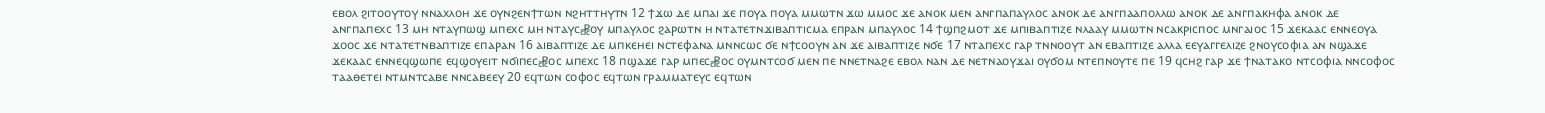ⲉⲃⲟⲗ ϩⲓⲧⲟⲟⲩⲧⲟⲩ ⲛⲛⲁⲭⲗⲟⲏ ϫⲉ ⲟⲩⲛϩⲉⲛϯⲧⲱⲛ ⲛϩⲏⲧⲧⲏⲩⲧⲛ 12 ϯϫⲱ ⲇⲉ ⲙⲡⲁⲓ ϫⲉ ⲡⲟⲩⲁ ⲡⲟⲩⲁ ⲙⲙⲱⲧⲛ ϫⲱ ⲙⲙⲟⲥ ϫⲉ ⲁⲛⲟⲕ ⲙⲉⲛ ⲁⲛⲅⲡⲁⲡⲁⲩⲗⲟⲥ ⲁⲛⲟⲕ ⲇⲉ ⲁⲛⲅⲡⲁⲁⲡⲟⲗⲗⲱ ⲁⲛⲟⲕ ⲇⲉ ⲁⲛⲅⲡⲁⲕⲏⲫⲁ ⲁⲛⲟⲕ ⲇⲉ ⲁⲛⲅⲡⲁⲡⲉⲭⲥ 13 ⲙⲏ ⲛⲧⲁⲩⲡⲱϣ ⲙⲡⲉⲭⲥ ⲙⲏ ⲛⲧⲁⲩⲥ⳧ⲟⲩ ⲙⲡⲁⲩⲗⲟⲥ ϩⲁⲣⲱⲧⲛ ⲏ ⲛⲧⲁⲧⲉⲧⲛϫⲓⲃⲁⲡⲧⲓⲥⲙⲁ ⲉⲡⲣⲁⲛ ⲙⲡⲁⲩⲗⲟⲥ 14 ϯϣⲡϩⲙⲟⲧ ϫⲉ ⲙⲡⲓⲃⲁⲡⲧⲓⲍⲉ ⲛⲗⲁⲁⲩ ⲙⲙⲱⲧⲛ ⲛⲥⲁⲕⲣⲓⲥⲡⲟⲥ ⲙⲛⲅⲁⲓⲟⲥ 15 ϫⲉⲕⲁⲁⲥ ⲉⲛⲛⲉⲟⲩⲁ ϫⲟⲟⲥ ϫⲉ ⲛⲧⲁⲧⲉⲧⲛⲃⲁⲡⲧⲓⲍⲉ ⲉⲡⲁⲣⲁⲛ 16 ⲁⲓⲃⲁⲡⲧⲓⲍⲉ ⲇⲉ ⲙⲡⲕⲉⲏⲉⲓ ⲛⲥⲧⲉⲫⲁⲛⲁ ⲙⲛⲛⲥⲱⲥ ϭⲉ ⲛϯⲥⲟⲟⲩⲛ ⲁⲛ ϫⲉ ⲁⲓⲃⲁⲡⲧⲓⲍⲉ ⲛϭⲉ 17 ⲛⲧⲁⲡⲉⲭⲥ ⲅⲁⲣ ⲧⲛⲛⲟⲟⲩⲧ ⲁⲛ ⲉⲃⲁⲡⲧⲓⲍⲉ ⲁⲗⲗⲁ ⲉⲉⲩⲁⲅⲅⲉⲗⲓⲍⲉ ϩⲛⲟⲩⲥⲟⲫⲓⲁ ⲁⲛ ⲛϣⲁϫⲉ ϫⲉⲕⲁⲁⲥ ⲉⲛⲛⲉϥϣⲱⲡⲉ ⲉϥϣⲟⲩⲉⲓⲧ ⲛϭⲓⲡⲉⲥ⳧ⲟⲥ ⲙⲡⲉⲭⲥ 18 ⲡϣⲁϫⲉ ⲅⲁⲣ ⲙⲡⲉⲥ⳧ⲟⲥ ⲟⲩⲙⲛⲧⲥⲟϭ ⲙⲉⲛ ⲡⲉ ⲛⲛⲉⲧⲛⲁϩⲉ ⲉⲃⲟⲗ ⲛⲁⲛ ⲇⲉ ⲛⲉⲧⲛⲁⲟⲩϫⲁⲓ ⲟⲩϭⲟⲙ ⲛⲧⲉⲡⲛⲟⲩⲧⲉ ⲡⲉ 19 ϥⲥⲏϩ ⲅⲁⲣ ϫⲉ ϯⲛⲁⲧⲁⲕⲟ ⲛⲧⲥⲟⲫⲓⲁ ⲛⲛⲥⲟⲫⲟⲥ ⲧⲁⲁⲑⲉⲧⲉⲓ ⲛⲧⲙⲛⲧⲥⲁⲃⲉ ⲛⲛⲥⲁⲃⲉⲉⲩ 20 ⲉϥⲧⲱⲛ ⲥⲟⲫⲟⲥ ⲉϥⲧⲱⲛ ⲅⲣⲁⲙⲙⲁⲧⲉⲩⲥ ⲉϥⲧⲱⲛ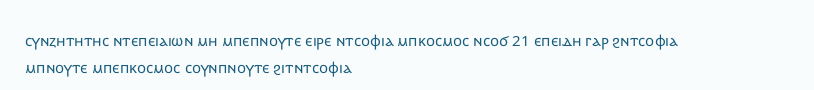ⲥⲩⲛⲍⲏⲧⲏⲧⲏⲥ ⲛⲧⲉⲡⲉⲓⲁⲓⲱⲛ ⲙⲏ ⲙⲡⲉⲡⲛⲟⲩⲧⲉ ⲉⲓⲣⲉ ⲛⲧⲥⲟⲫⲓⲁ ⲙⲡⲕⲟⲥⲙⲟⲥ ⲛⲥⲟϭ 21 ⲉⲡⲉⲓⲇⲏ ⲅⲁⲣ ϩⲛⲧⲥⲟⲫⲓⲁ ⲙⲡⲛⲟⲩⲧⲉ ⲙⲡⲉⲡⲕⲟⲥⲙⲟⲥ ⲥⲟⲩⲛⲡⲛⲟⲩⲧⲉ ϩⲓⲧⲛⲧⲥⲟⲫⲓⲁ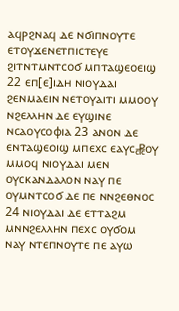ⲁϥⲣϩⲛⲁϥ ⲇⲉ ⲛϭⲓⲡⲛⲟⲩⲧⲉ ⲉⲧⲟⲩϫⲉⲛⲉⲧⲡⲓⲥⲧⲉⲩⲉ ϩⲓⲧⲛⲧⲙⲛⲧⲥⲟϭ ⲙⲡⲧⲁϣⲉⲟⲉⲓϣ 22 ⲉⲡ[ⲉ]ⲓⲇⲏ ⲛⲓⲟⲩⲇⲁⲓ ϩⲉⲛⲙⲁⲉⲓⲛ ⲛⲉⲧⲟⲩⲁⲓⲧⲓ ⲙⲙⲟⲟⲩ ⲛϩⲉⲗⲗⲏⲛ ⲇⲉ ⲉⲩϣⲓⲛⲉ ⲛⲥⲁⲟⲩⲥⲟⲫⲓⲁ 23 ⲁⲛⲟⲛ ⲇⲉ ⲉⲛⲧⲁϣⲉⲟⲓϣ ⲙⲡⲉⲭⲥ ⲉⲁⲩⲥ⳧ⲟⲩ ⲙⲙⲟϥ ⲛⲓⲟⲩⲇⲁⲓ ⲙⲉⲛ ⲟⲩⲥⲕⲁⲛⲇⲁⲗⲟⲛ ⲛⲁⲩ ⲡⲉ ⲟⲩⲙⲛⲧⲥⲟϭ ⲇⲉ ⲡⲉ ⲛⲛϩⲉⲑⲛⲟⲥ 24 ⲛⲓⲟⲩⲇⲁⲓ ⲇⲉ ⲉⲧⲧⲁϩⲙ ⲙⲛⲛϩⲉⲗⲗⲏⲛ ⲡⲉⲭⲥ ⲟⲩϭⲟⲙ ⲛⲁⲩ ⲛⲧⲉⲡⲛⲟⲩⲧⲉ ⲡⲉ ⲁⲩⲱ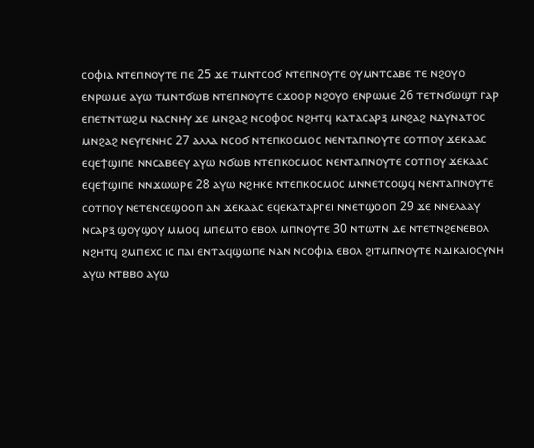ⲥⲟⲫⲓⲁ ⲛⲧⲉⲡⲛⲟⲩⲧⲉ ⲡⲉ 25 ϫⲉ ⲧⲙⲛⲧⲥⲟϭ ⲛⲧⲉⲡⲛⲟⲩⲧⲉ ⲟⲩⲙⲛⲧⲥⲁⲃⲉ ⲧⲉ ⲛϩⲟⲩⲟ ⲉⲛⲣⲱⲙⲉ ⲁⲩⲱ ⲧⲙⲛⲧϭⲱⲃ ⲛⲧⲉⲡⲛⲟⲩⲧⲉ ⲥϫⲟⲟⲣ ⲛϩⲟⲩⲟ ⲉⲛⲣⲱⲙⲉ 26 ⲧⲉⲧⲛϭⲱϣⲧ ⲅⲁⲣ ⲉⲡⲉⲧⲛⲧⲱϩⲙ ⲛⲁⲥⲛⲏⲩ ϫⲉ ⲙⲛϩⲁϩ ⲛⲥⲟⲫⲟⲥ ⲛϩⲏⲧϥ ⲕⲁⲧⲁⲥⲁⲣⲝ ⲙⲛϩⲁϩ ⲛⲇⲩⲛⲁⲧⲟⲥ ⲙⲛϩⲁϩ ⲛⲉⲩⲅⲉⲛⲏⲥ 27 ⲁⲗⲗⲁ ⲛⲥⲟϭ ⲛⲧⲉⲡⲕⲟⲥⲙⲟⲥ ⲛⲉⲛⲧⲁⲡⲛⲟⲩⲧⲉ ⲥⲟⲧⲡⲟⲩ ϫⲉⲕⲁⲁⲥ ⲉϥⲉϯϣⲓⲡⲉ ⲛⲛⲥⲁⲃⲉⲉⲩ ⲁⲩⲱ ⲛϭⲱⲃ ⲛⲧⲉⲡⲕⲟⲥⲙⲟⲥ ⲛⲉⲛⲧⲁⲡⲛⲟⲩⲧⲉ ⲥⲟⲧⲡⲟⲩ ϫⲉⲕⲁⲁⲥ ⲉϥⲉϯϣⲓⲡⲉ ⲛⲛϫⲱⲱⲣⲉ 28 ⲁⲩⲱ ⲛϩⲏⲕⲉ ⲛⲧⲉⲡⲕⲟⲥⲙⲟⲥ ⲙⲛⲛⲉⲧⲥⲟϣϥ ⲛⲉⲛⲧⲁⲡⲛⲟⲩⲧⲉ ⲥⲟⲧⲡⲟⲩ ⲛⲉⲧⲉⲛⲥⲉϣⲟⲟⲡ ⲁⲛ ϫⲉⲕⲁⲁⲥ ⲉϥⲉⲕⲁⲧⲁⲣⲅⲉⲓ ⲛⲛⲉⲧϣⲟⲟⲡ 29 ϫⲉ ⲛⲛⲉⲗⲁⲁⲩ ⲛⲥⲁⲣⲝ ϣⲟⲩϣⲟⲩ ⲙⲙⲟϥ ⲙⲡⲉⲙⲧⲟ ⲉⲃⲟⲗ ⲙⲡⲛⲟⲩⲧⲉ 30 ⲛⲧⲱⲧⲛ ⲇⲉ ⲛⲧⲉⲧⲛϩⲉⲛⲉⲃⲟⲗ ⲛϩⲏⲧϥ ϩⲙⲡⲉⲭⲥ ⲓⲥ ⲡⲁⲓ ⲉⲛⲧⲁϥϣⲱⲡⲉ ⲛⲁⲛ ⲛⲥⲟⲫⲓⲁ ⲉⲃⲟⲗ ϩⲓⲧⲙⲡⲛⲟⲩⲧⲉ ⲛⲇⲓⲕⲁⲓⲟⲥⲩⲛⲏ ⲁⲩⲱ ⲛⲧⲃⲃⲟ ⲁⲩⲱ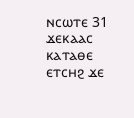ⲛⲥⲱⲧⲉ 31 ϫⲉⲕⲁⲁⲥ ⲕⲁⲧⲁⲑⲉ ⲉⲧⲥⲏϩ ϫⲉ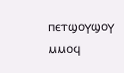ⲡⲉⲧϣⲟⲩϣⲟⲩ ⲙⲙⲟϥ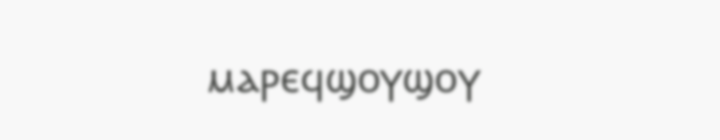ⲙⲁⲣⲉϥϣⲟⲩϣⲟⲩ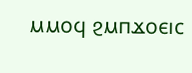ⲙⲙⲟϥ ϩⲙⲡϫⲟⲉⲓⲥ